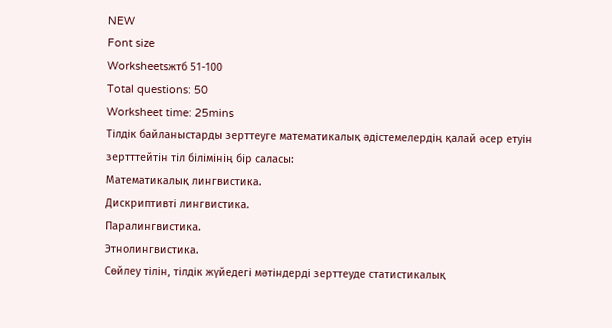NEW
Font size
Worksheetsжтб 51-100
Total questions: 50
Worksheet time: 25mins
Тілдік байланыстарды зерттеуге математикалық әдістемелердің қалай әсер етуін зертттейтін тіл білімінің бір саласы:
Математикалық лингвистика.
Дискриптивті лингвистика.
Паралингвистика.
Этнолингвистика.
Сөйлеу тілін, тілдік жүйедегі мәтіндерді зерттеуде статистикалық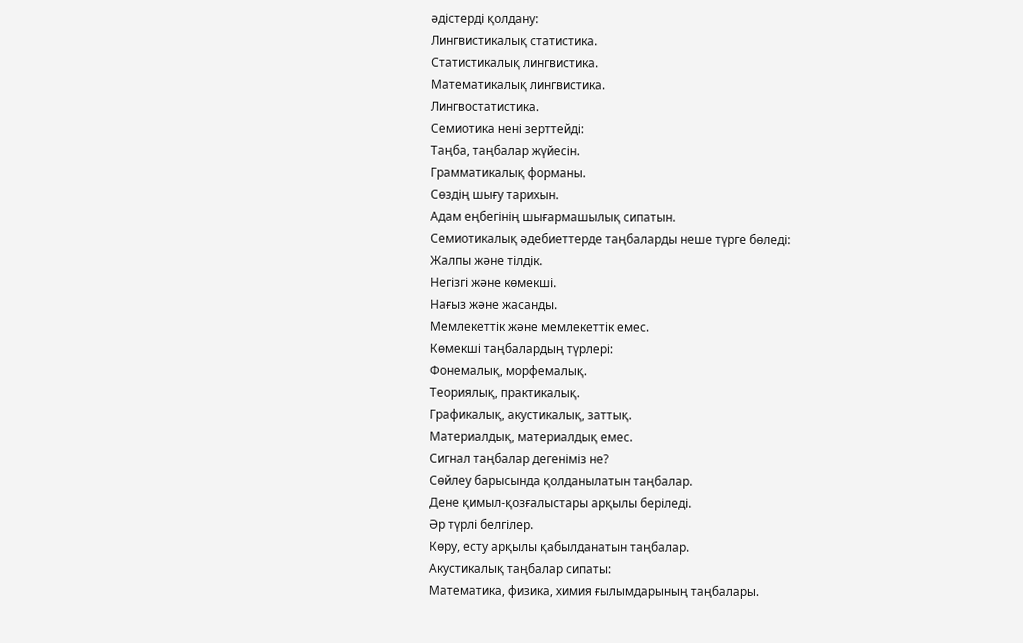әдістерді қолдану:
Лингвистикалық статистика.
Статистикалық лингвистика.
Математикалық лингвистика.
Лингвостатистика.
Семиотика нені зерттейді:
Таңба, таңбалар жүйесін.
Грамматикалық форманы.
Сөздің шығу тарихын.
Адам еңбегінің шығармашылық сипатын.
Семиотикалық әдебиеттерде таңбаларды неше түрге бөледі:
Жалпы және тілдік.
Негізгі және көмекші.
Нағыз және жасанды.
Мемлекеттік және мемлекеттік емес.
Көмекші таңбалардың түрлері:
Фонемалық, морфемалық.
Теориялық, практикалық.
Графикалық, акустикалық, заттық.
Материалдық, материалдық емес.
Сигнал таңбалар дегеніміз не?
Сөйлеу барысында қолданылатын таңбалар.
Дене қимыл-қозғалыстары арқылы беріледі.
Әр түрлі белгілер.
Көру, есту арқылы қабылданатын таңбалар.
Акустикалық таңбалар сипаты:
Математика, физика, химия ғылымдарының таңбалары.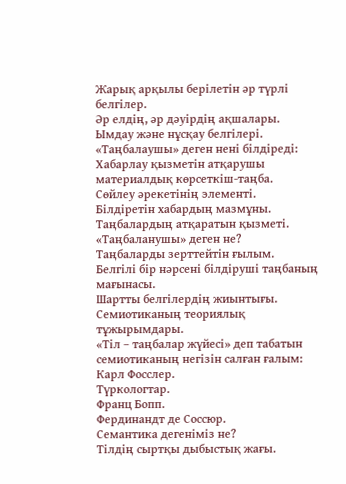Жарық арқылы берілетін әр түрлі белгілер.
Әр елдің, әр дәуірдің ақшалары.
Ымдау және нұсқау белгілері.
«Таңбалаушы» деген нені білдіреді:
Хабарлау қызметін атқарушы материалдық көрсеткіш-таңба.
Сөйлеу әрекетінің элементі.
Білдіретін хабардың мазмұны.
Таңбалардың атқаратын қызметі.
«Таңбаланушы» деген не?
Таңбаларды зерттейтін ғылым.
Белгілі бір нәрсені білдіруші таңбаның мағынасы.
Шартты белгілердің жиынтығы.
Семиотиканың теориялық тұжырымдары.
«Тіл – таңбалар жүйесі» деп табатын семиотиканың негізін салған ғалым:
Карл Фосслер.
Түркологтар.
Франц Бопп.
Фердинандт де Соссюр.
Семантика дегеніміз не?
Тілдің сыртқы дыбыстық жағы.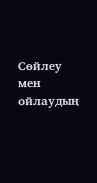Сөйлеу мен ойлаудың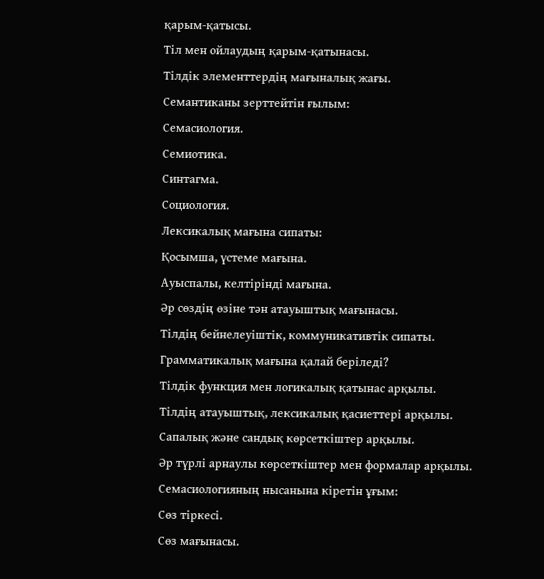қарым-қатысы.
Тіл мен ойлаудың қарым-қатынасы.
Тілдік элементтердің мағыналық жағы.
Семантиканы зерттейтін ғылым:
Семасиология.
Семиотика.
Синтагма.
Социология.
Лексикалық мағына сипаты:
Қосымша, үстеме мағына.
Ауыспалы, келтірінді мағына.
Әр сөздің өзіне тән атауыштық мағынасы.
Тілдің бейнелеуіштік, коммуникативтік сипаты.
Грамматикалық мағына қалай беріледі?
Тілдік функция мен логикалық қатынас арқылы.
Тілдің атауыштық, лексикалық қасиеттері арқылы.
Сапалық және сандық көрсеткіштер арқылы.
Әр түрлі арнаулы көрсеткіштер мен формалар арқылы.
Семасиологияның нысанына кіретін ұғым:
Сөз тіркесі.
Сөз мағынасы.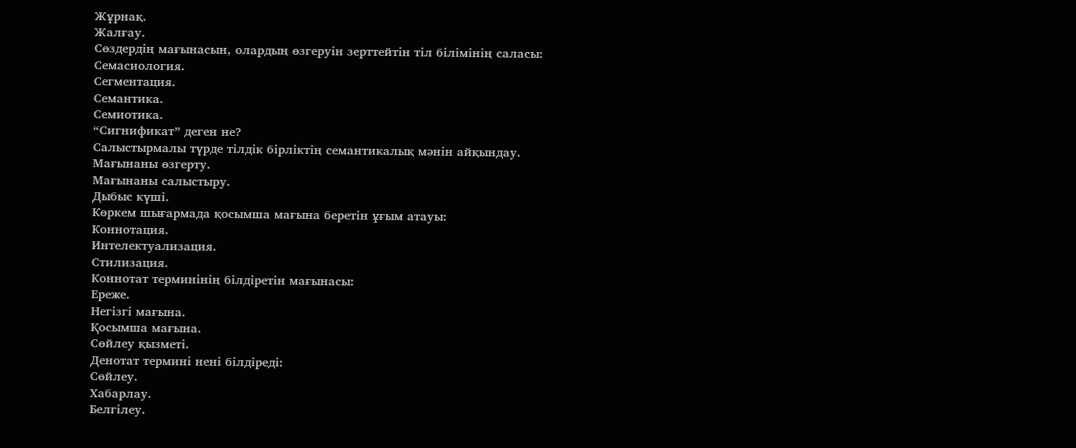Жұрнақ.
Жалғау.
Сөздердің мағынасын, олардың өзгеруін зерттейтін тіл білімінің саласы:
Семасиология.
Сегментация.
Семантика.
Семиотика.
“Сигнификат” деген не?
Салыстырмалы түрде тілдік бірліктің семантикалық мәнін айқындау.
Мағынаны өзгерту.
Мағынаны салыстыру.
Дыбыс күші.
Көркем шығармада қосымша мағына беретін ұғым атауы:
Коннотация.
Интелектуализация.
Стилизация.
Коннотат терминінің білдіретін мағынасы:
Ереже.
Негізгі мағына.
Қосымша мағына.
Сөйлеу қызметі.
Денотат термині нені білдіреді:
Сөйлеу.
Хабарлау.
Белгілеу.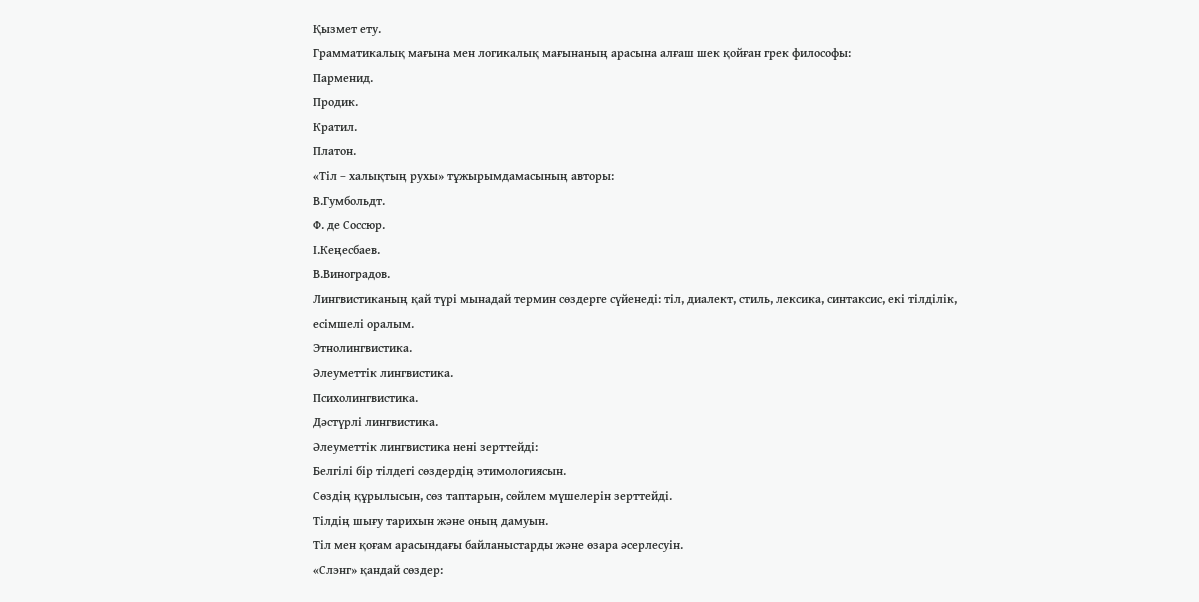Қызмет ету.
Грамматикалық мағына мен логикалық мағынаның арасына алғаш шек қойған грек философы:
Парменид.
Продик.
Кратил.
Платон.
«Тіл – халықтың рухы» тұжырымдамасының авторы:
В.Гумбольдт.
Ф. де Соссюр.
І.Кеңесбаев.
В.Виноградов.
Лингвистиканың қай түрі мынадай термин сөздерге сүйенеді: тіл, диалект, стиль, лексика, синтаксис, екі тілділік, есімшелі оралым.
Этнолингвистика.
Әлеуметтік лингвистика.
Психолингвистика.
Дәстүрлі лингвистика.
Әлеуметтік лингвистика нені зерттейді:
Белгілі бір тілдегі сөздердің этимологиясын.
Сөздің құрылысын, сөз таптарын, сөйлем мүшелерін зерттейді.
Тілдің шығу тарихын және оның дамуын.
Тіл мен қоғам арасындағы байланыстарды және өзара әсерлесуін.
«Слэнг» қандай сөздер: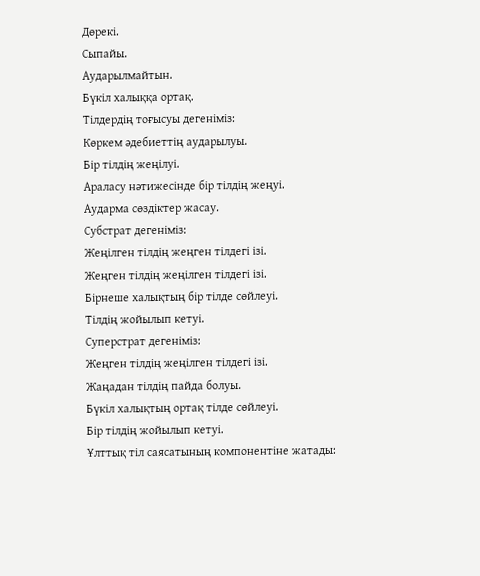Дөрекі.
Сыпайы.
Аударылмайтын.
Бүкіл халыққа ортақ.
Тілдердің тоғысуы дегеніміз:
Көркем әдебиеттің аударылуы.
Бір тілдің жеңілуі.
Араласу нәтижесінде бір тілдің жеңуі.
Аударма сөздіктер жасау.
Субстрат дегеніміз:
Жеңілген тілдің жеңген тілдегі ізі.
Жеңген тілдің жеңілген тілдегі ізі.
Бірнеше халықтың бір тілде сөйлеуі.
Тілдің жойылып кетуі.
Суперстрат дегеніміз:
Жеңген тілдің жеңілген тілдегі ізі.
Жаңадан тілдің пайда болуы.
Бүкіл халықтың ортақ тілде сөйлеуі.
Бір тілдің жойылып кетуі.
Ұлттық тіл саясатының компонентіне жатады: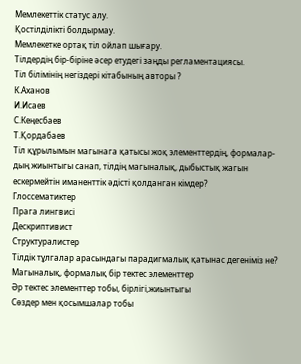Мемлекеттік статус алу.
Қостілділікті болдырмау.
Мемлекетке ортақ тіл ойлап шығару.
Тілдердің бір-біріне әсер етудегі заңды регламентациясы.
Тіл білімінің негіздері кітабының авторы ?
К.Аханов
И.Исаев
С.Кеңесбаев
Т.Қордабаев
Тiл құрылымын магынага қатысы жоқ элементтердiң, формалар-дың жиынтыгы санап, тiлдiң магыналық, дыбыстық жагын ескермейтiн иманенттiк әдiстi қолданган кiмдер?
Глоссематиктер
Прага лингвисi
Дескриптивист
Структуралистер
Тiлдiк тұлгалар арасындагы парадигмалық қатынас дегенiмiз не?
Магыналық, формалық бiр тектес элементтер
Әр тектес элементтер тобы, бiрлiгi,жиынтыгы
Сөздер мен қосымшалар тобы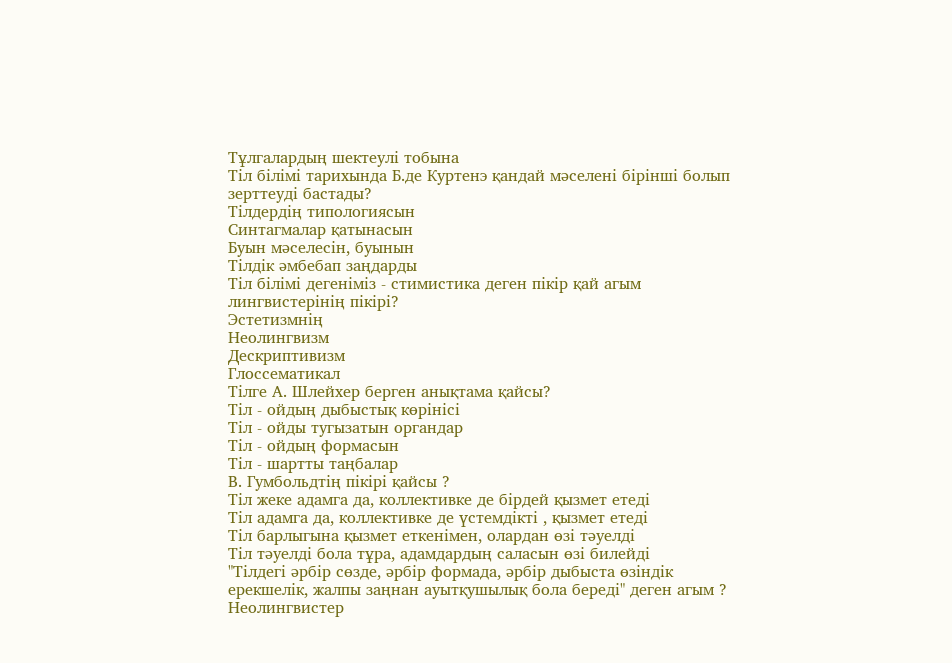Тұлгалардың шектеулi тобына
Тiл бiлiмi тарихында Б.де Куртенэ қандай мәселенi бiрiншi болып зерттеудi бастады?
Тiлдердiң типологиясын
Синтагмалар қатынасын
Буын мәселесiн, буынын
Тiлдiк әмбебап заңдарды
Тiл бiлiмi дегенiмiз - стимистика деген пiкiр қай агым лингвистерiнiң пiкiрi?
Эстетизмнiң
Неолингвизм
Дескриптивизм
Глоссематикал
Тiлге А. Шлейхер берген анықтама қайсы?
Тiл - ойдың дыбыстық көрiнiсi
Тiл - ойды тугызатын органдар
Тiл - ойдың формасын
Тiл - шартты таңбалар
В. Гумбольдтiң пiкiрi қайсы ?
Тiл жеке адамга да, коллективке де бiрдей қызмет етедi
Тiл адамга да, коллективке де үстемдiктi , қызмет етедi
Тiл барлыгына қызмет еткенiмен, олардан өзi тәуелдi
Тiл тәуелдi бола тұра, адамдардың саласын өзi билейдi
"Тiлдегi әрбiр сөзде, әрбiр формада, әрбiр дыбыста өзiндiк ерекшелiк, жалпы заңнан ауытқушылық бола бередi" деген агым ?
Неолингвистер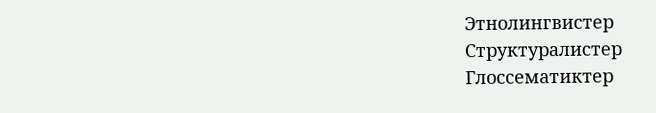Этнолингвистер
Структуралистер
Глоссематиктер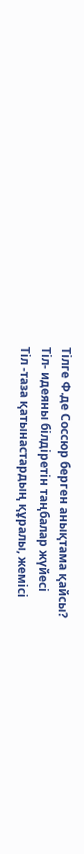Тiлге Ф.де Соссюр берген анықтама қайсы?
Тiл- идеяны бiлдiретiн таңбалар жүйесi
Тiл -таза қатынастардың құралы, жемiсi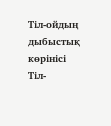Тiл-ойдың дыбыстық көрiнiсi
Тiл-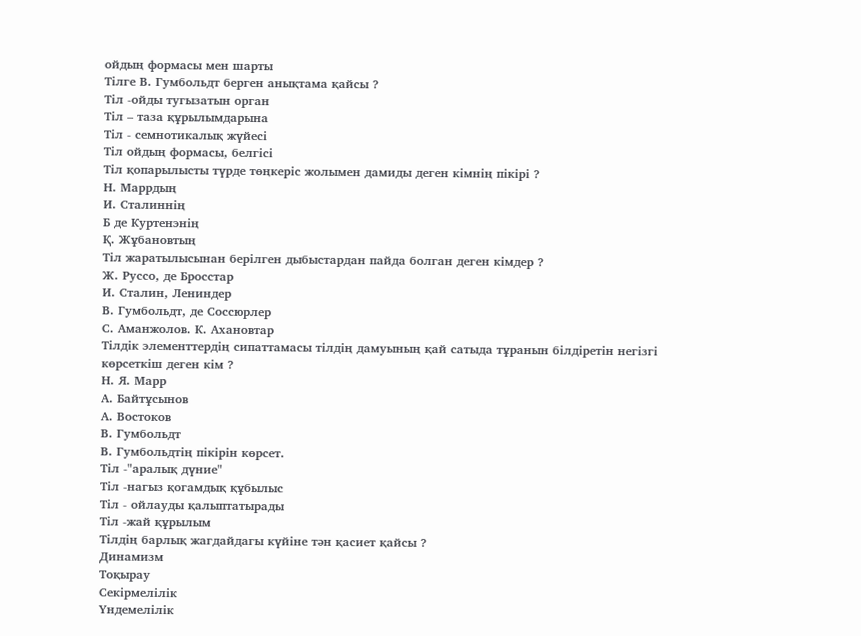ойдың формасы мен шарты
Тiлге В. Гумбольдт берген анықтама қайсы ?
Тiл -ойды тугызатын орган
Тiл – таза құрылымдарына
Тiл - семнотикалық жүйесi
Тiл ойдың формасы, белгiсi
Тiл қопарылысты түрде төңкерiс жолымен дамиды деген кiмнiң пiкiрi ?
Н. Маррдың
И. Сталиннiң
Б де Куртенэнiң
Қ. Жұбановтың
Тiл жаратылысынан берiлген дыбыстардан пайда болган деген кiмдер ?
Ж. Руссо, де Бросстар
И. Сталин, Лениндер
В. Гумбольдт, де Соссюрлер
С. Аманжолов. К. Ахановтар
Тiлдiк элементтердiң сипаттамасы тiлдiң дамуының қай сатыда тұранын бiлдiретiн негiзгi көрсеткiш деген кiм ?
Н. Я. Марр
А. Байтұсынов
А. Востоков
В. Гумбольдт
В. Гумбольдтiң пiкiрiн көрсет.
Тiл -"аралық дүние"
Тiл -нагыз қогамдық құбылыс
Тiл - ойлауды қалыптатырады
Тiл -жай құрылым
Тiлдiң барлық жагдайдагы күйiне тән қасиет қайсы ?
Динамизм
Тоқырау
Секiрмелiлiк
Үндемелiлiк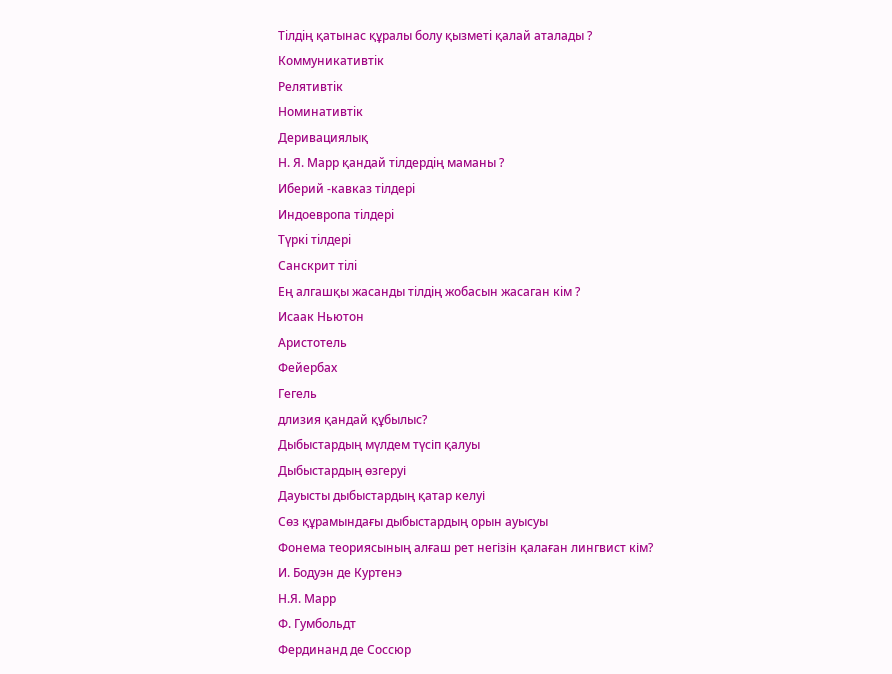Тiлдiң қатынас құралы болу қызметi қалай аталады ?
Коммуникативтiк
Релятивтiк
Номинативтiк
Деривациялық
Н. Я. Марр қандай тiлдердiң маманы ?
Иберий -кавказ тiлдерi
Индоевропа тiлдерi
Түркi тiлдерi
Санскрит тiлi
Ең алгашқы жасанды тiлдiң жобасын жасаган кiм ?
Исаак Ньютон
Аристотель
Фейербах
Гегель
длизия қандай құбылыс?
Дыбыстардың мүлдем түсіп қалуы
Дыбыстардың өзгеруі
Дауысты дыбыстардың қатар келуі
Сөз құрамындағы дыбыстардың орын ауысуы
Фонема теориясының алғаш рет негізін қалаған лингвист кім?
И. Бодуэн де Куртенэ
Н.Я. Марр
Ф. Гумбольдт
Фердинанд де Соссюр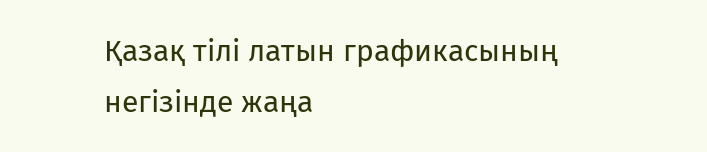Қазақ тілі латын графикасының негізінде жаңа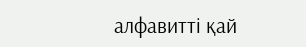алфавитті қай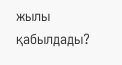жылы қабылдады?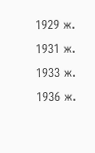1929 ж.
1931 ж.
1933 ж.
1936 ж.